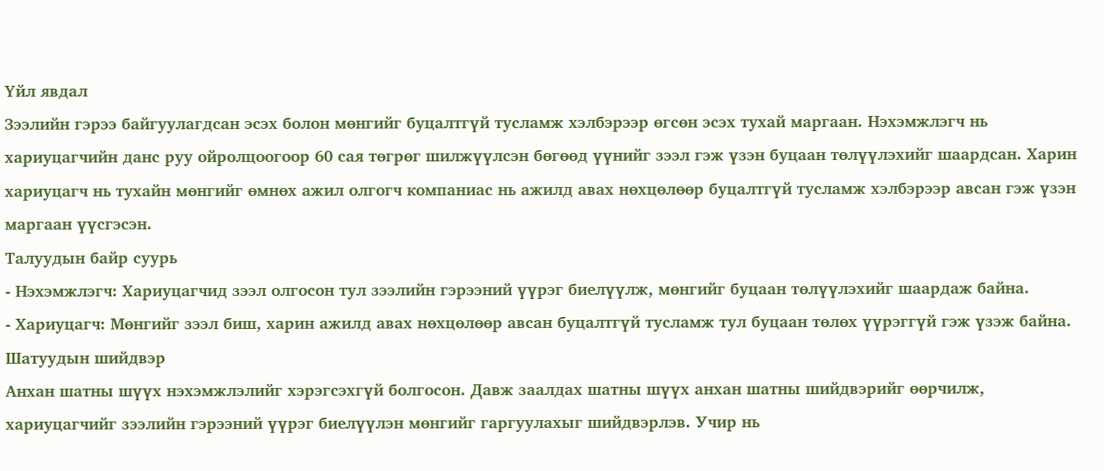Үйл явдал
Зээлийн гэрээ байгуулагдсан эсэх болон мөнгийг буцалтгүй тусламж хэлбэрээр өгсөн эсэх тухай маргаан. Нэхэмжлэгч нь хариуцагчийн данс руу ойролцоогоор 60 сая төгрөг шилжүүлсэн бөгөөд үүнийг зээл гэж үзэн буцаан төлүүлэхийг шаардсан. Харин хариуцагч нь тухайн мөнгийг өмнөх ажил олгогч компаниас нь ажилд авах нөхцөлөөр буцалтгүй тусламж хэлбэрээр авсан гэж үзэн маргаан үүсгэсэн.
Талуудын байр суурь
- Нэхэмжлэгч: Хариуцагчид зээл олгосон тул зээлийн гэрээний үүрэг биелүүлж, мөнгийг буцаан төлүүлэхийг шаардаж байна.
- Хариуцагч: Мөнгийг зээл биш, харин ажилд авах нөхцөлөөр авсан буцалтгүй тусламж тул буцаан төлөх үүрэггүй гэж үзэж байна.
Шатуудын шийдвэр
Анхан шатны шүүх нэхэмжлэлийг хэрэгсэхгүй болгосон. Давж заалдах шатны шүүх анхан шатны шийдвэрийг өөрчилж, хариуцагчийг зээлийн гэрээний үүрэг биелүүлэн мөнгийг гаргуулахыг шийдвэрлэв. Учир нь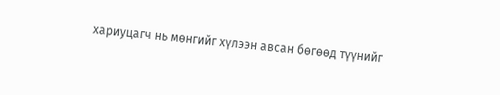хариуцагч нь мөнгийг хүлээн авсан бөгөөд түүнийг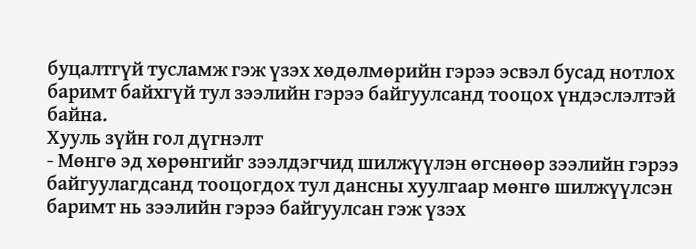буцалтгүй тусламж гэж үзэх хөдөлмөрийн гэрээ эсвэл бусад нотлох баримт байхгүй тул зээлийн гэрээ байгуулсанд тооцох үндэслэлтэй байна.
Хууль зүйн гол дүгнэлт
- Мөнгө эд хөрөнгийг зээлдэгчид шилжүүлэн өгснөөр зээлийн гэрээ байгуулагдсанд тооцогдох тул дансны хуулгаар мөнгө шилжүүлсэн баримт нь зээлийн гэрээ байгуулсан гэж үзэх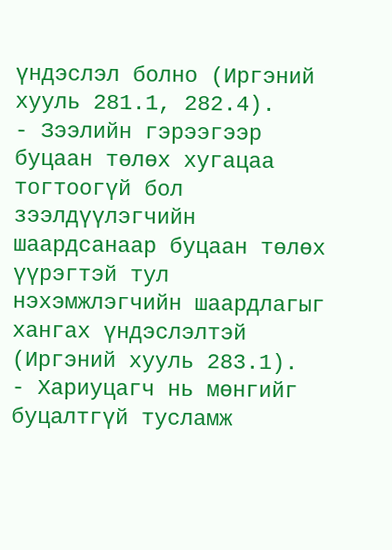үндэслэл болно (Иргэний хууль 281.1, 282.4).
- Зээлийн гэрээгээр буцаан төлөх хугацаа тогтоогүй бол зээлдүүлэгчийн шаардсанаар буцаан төлөх үүрэгтэй тул нэхэмжлэгчийн шаардлагыг хангах үндэслэлтэй (Иргэний хууль 283.1).
- Хариуцагч нь мөнгийг буцалтгүй тусламж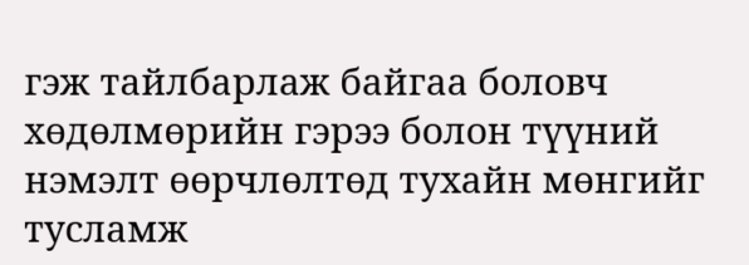гэж тайлбарлаж байгаа боловч хөдөлмөрийн гэрээ болон түүний нэмэлт өөрчлөлтөд тухайн мөнгийг тусламж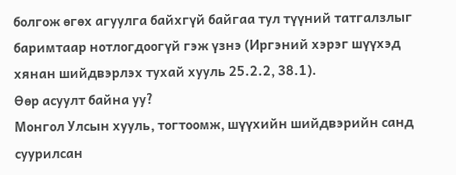болгож өгөх агуулга байхгүй байгаа тул түүний татгалзлыг баримтаар нотлогдоогүй гэж үзнэ (Иргэний хэрэг шүүхэд хянан шийдвэрлэх тухай хууль 25.2.2, 38.1).
Өөр асуулт байна уу?
Монгол Улсын хууль, тогтоомж, шүүхийн шийдвэрийн санд суурилсан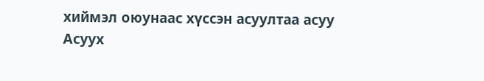хиймэл оюунаас хүссэн асуултаа асуу
Асуух